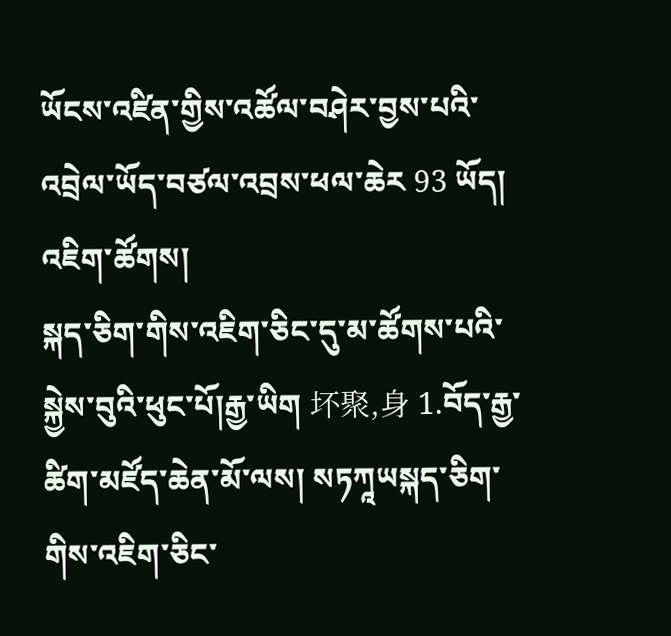ཡོངས་འཛིན་གྱིས་འཚོལ་བཤེར་བྱས་པའི་འབྲེལ་ཡོད་བཙལ་འབྲས་ཕལ་ཆེར 93 ཡོད།
འཇིག་ཚོགས།
སྐད་ཅིག་གིས་འཇིག་ཅིང་དུ་མ་ཚོགས་པའི་སྐྱེས་བུའི་ཕུང་པོ།རྒྱ་ཡིག 坏聚,身 1.བོད་རྒྱ་ཚིག་མཛོད་ཆེན་མོ་ལས། སཏཀཱཡསྐད་ཅིག་གིས་འཇིག་ཅིང་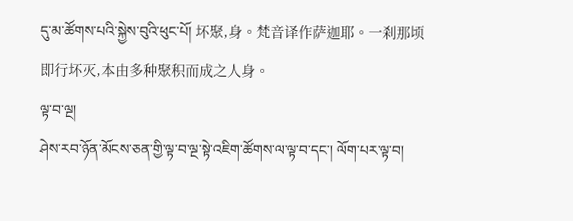དུ་མ་ཚོགས་པའི་སྐྱེས་བུའི་ཕུང་པོ། 坏聚,身。梵音译作萨迦耶。一刹那顷即行坏灭,本由多种聚积而成之人身。
ལྟ་བ་ལྔ།
ཤེས་རབ་ཉོན་མོངས་ཅན་གྱི་ལྟ་བ་ལྔ་སྟེ་འཇིག་ཚོགས་ལ་ལྟ་བ་དང་། ལོག་པར་ལྟ་བ།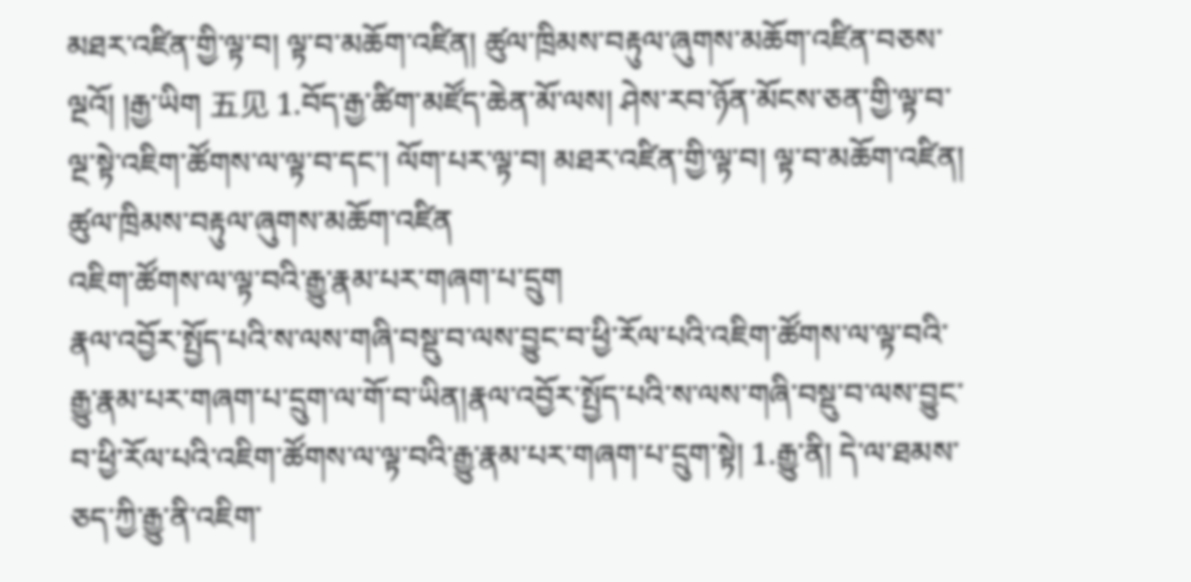མཐར་འཛིན་གྱི་ལྟ་བ། ལྟ་བ་མཆོག་འཛིན། ཚུལ་ཁྲིམས་བརྟུལ་ཞུགས་མཆོག་འཛིན་བཅས་ལྔའོ། །རྒྱ་ཡིག 五见 1.བོད་རྒྱ་ཚིག་མཛོད་ཆེན་མོ་ལས། ཤེས་རབ་ཉོན་མོངས་ཅན་གྱི་ལྟ་བ་ལྔ་སྟེ་འཇིག་ཚོགས་ལ་ལྟ་བ་དང་། ལོག་པར་ལྟ་བ། མཐར་འཛིན་གྱི་ལྟ་བ། ལྟ་བ་མཆོག་འཛིན། ཚུལ་ཁྲིམས་བརྟུལ་ཞུགས་མཆོག་འཛིན
འཇིག་ཚོགས་ལ་ལྟ་བའི་རྒྱུ་རྣམ་པར་གཞག་པ་དྲུག
རྣལ་འབྱོར་སྤྱོད་པའི་ས་ལས་གཞི་བསྡུ་བ་ལས་བྱུང་བ་ཕྱི་རོལ་པའི་འཇིག་ཚོགས་ལ་ལྟ་བའི་རྒྱུ་རྣམ་པར་གཞག་པ་དྲུག་ལ་གོ་བ་ཡིན།རྣལ་འབྱོར་སྤྱོད་པའི་ས་ལས་གཞི་བསྡུ་བ་ལས་བྱུང་བ་ཕྱི་རོལ་པའི་འཇིག་ཚོགས་ལ་ལྟ་བའི་རྒྱུ་རྣམ་པར་གཞག་པ་དྲུག་སྟེ། 1.རྒྱུ་ནི། དེ་ལ་ཐམས་ཅད་ཀྱི་རྒྱུ་ནི་འཇིག་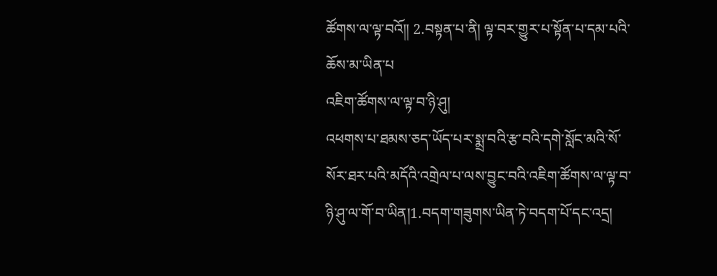ཚོགས་ལ་ལྟ་བའོ༎ 2.བསྟན་པ་ནི། ལྟ་བར་གྱུར་པ་སྟོན་པ་དམ་པའི་ཆོས་མ་ཡིན་པ
འཇིག་ཚོགས་ལ་ལྟ་བ་ཉི་ཤུ།
འཕགས་པ་ཐམས་ཅད་ཡོད་པར་སྨྲ་བའི་རྩ་བའི་དགེ་སློང་མའི་སོ་སོར་ཐར་པའི་མདོའི་འགྲེལ་པ་ལས་བྱུང་བའི་འཇིག་ཚོགས་ལ་ལྟ་བ་ཉི་ཤུ་ལ་གོ་བ་ཡིན།1.བདག་གཟུགས་ཡིན་ཏེ་བདག་པོ་དང་འདྲ།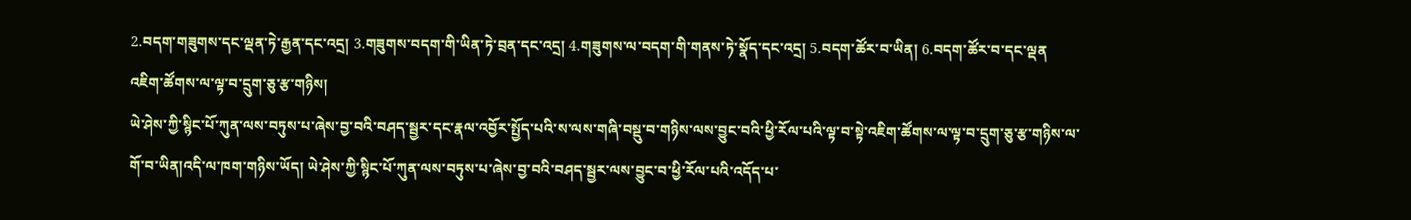2.བདག་གཟུགས་དང་ལྡན་ཏེ་རྒྱན་དང་འདྲ། 3.གཟུགས་བདག་གི་ཡིན་ཏེ་བྲན་དང་འདྲ། 4.གཟུགས་ལ་བདག་གི་གནས་ཏེ་སྣོད་དང་འདྲ། 5.བདག་ཚོར་བ་ཡིན། 6.བདག་ཚོར་བ་དང་ལྡན
འཇིག་ཚོགས་ལ་ལྟ་བ་དྲུག་ཅུ་རྩ་གཉིས།
ཡེ་ཤེས་ཀྱི་སྙིང་པོ་ཀུན་ལས་བཏུས་པ་ཞེས་བྱ་བའི་བཤད་སྦྱར་དང་རྣལ་འབྱོར་སྤྱོད་པའི་ས་ལས་གཞི་བསྡུ་བ་གཉིས་ལས་བྱུང་བའི་ཕྱི་རོལ་པའི་ལྟ་བ་སྟེ་འཇིག་ཚོགས་ལ་ལྟ་བ་དྲུག་ཅུ་རྩ་གཉིས་ལ་གོ་བ་ཡིན།འདི་ལ་ཁག་གཉིས་ཡོད། ཡེ་ཤེས་ཀྱི་སྙིང་པོ་ཀུན་ལས་བཏུས་པ་ཞེས་བྱ་བའི་བཤད་སྦྱར་ལས་བྱུང་བ་ཕྱི་རོལ་པའི་འདོད་པ་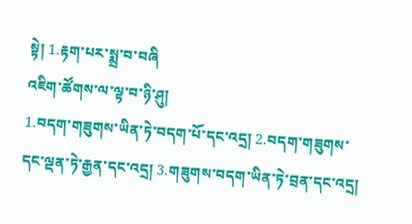སྟེ། 1.རྟག་པར་སྨྲ་བ་བཞི
འཇིག་ཚོགས་ལ་ལྟ་བ་ཉི་ཤུ།
1.བདག་གཟུགས་ཡིན་ཏེ་བདག་པོ་དང་འདྲ། 2.བདག་གཟུགས་དང་ལྡན་ཏེ་རྒྱན་དང་འདྲ། 3.གཟུགས་བདག་ཡིན་ཏེ་བྲན་དང་འདྲ།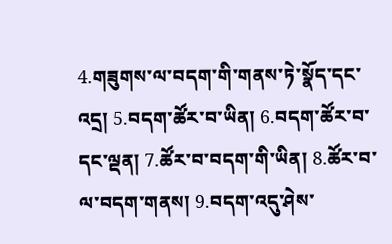4.གཟུགས་ལ་བདག་གི་གནས་ཏེ་སྣོད་དང་འདྲ། 5.བདག་ཚོར་བ་ཡིན། 6.བདག་ཚོར་བ་དང་ལྡན། 7.ཚོར་བ་བདག་གི་ཡིན། 8.ཚོར་བ་ལ་བདག་གནས། 9.བདག་འདུ་ཤེས་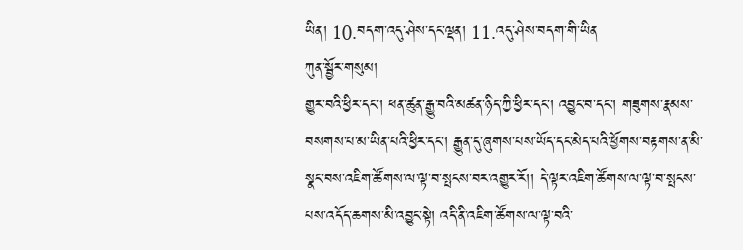ཡིན། 10.བདག་འདུ་ཤེས་དང་ལྡན། 11.འདུ་ཤེས་བདག་གི་ཡིན
ཀུན་སྦྱོར་གསུམ།
གྱུར་བའི་ཕྱིར་དང་། ཕན་ཚུན་རྒྱུ་བའི་མཚན་ཉིད་ཀྱི་ཕྱིར་དང་། འབྱུང་བ་དང་། གཟུགས་རྣམས་བསགས་པ་མ་ཡིན་པའི་ཕྱིར་དང་། རྒྱུན་དུ་ཞུགས་པས་ཡོད་དང་མེད་པའི་ཕྱོགས་བརྟགས་ན་མི་སྣང་བས་འཇིག་ཚོགས་ལ་ལྟ་བ་སྤངས་བར་འགྱུར་རོ།། དེ་ལྟར་འཇིག་ཚོགས་ལ་ལྟ་བ་སྤངས་པས་འདོད་ཆགས་མི་འབྱུང་སྟེ། འདི་ནི་འཇིག་ཚོགས་ལ་ལྟ་བའི་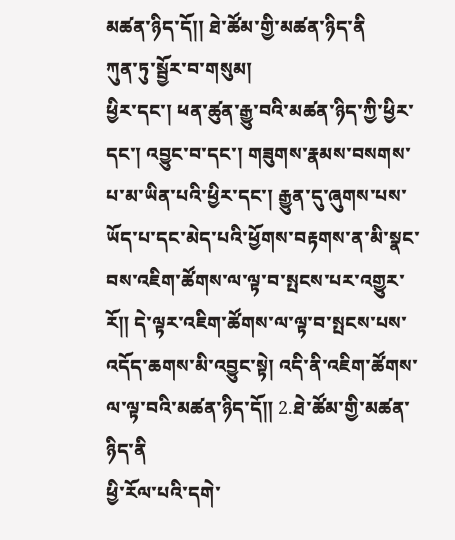མཚན་ཉིད་དོ།། ཐེ་ཚོམ་གྱི་མཚན་ཉིད་ནི
ཀུན་ཏུ་སྦྱོར་བ་གསུམ།
ཕྱིར་དང་། ཕན་ཚུན་རྒྱུ་བའི་མཚན་ཉིད་ཀྱི་ཕྱིར་དང་། འབྱུང་བ་དང་། གཟུགས་རྣམས་བསགས་པ་མ་ཡིན་པའི་ཕྱིར་དང་། རྒྱུན་དུ་ཞུགས་པས་ཡོད་པ་དང་མེད་པའི་ཕྱོགས་བརྟགས་ན་མི་སྣང་བས་འཇིག་ཚོགས་ལ་ལྟ་བ་སྤངས་པར་འགྱུར་རོ༎ དེ་ལྟར་འཇིག་ཚོགས་ལ་ལྟ་བ་སྤངས་པས་འདོད་ཆགས་མི་འབྱུང་སྟེ། འདི་ནི་འཇིག་ཚོགས་ལ་ལྟ་བའི་མཚན་ཉིད་དོ༎ 2.ཐེ་ཚོམ་གྱི་མཚན་ཉིད་ནི
ཕྱི་རོལ་པའི་དགེ་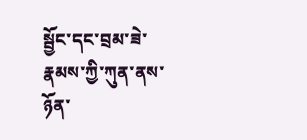སྦྱོང་དང་བྲམ་ཟེ་རྣམས་ཀྱི་ཀུན་ནས་ཉོན་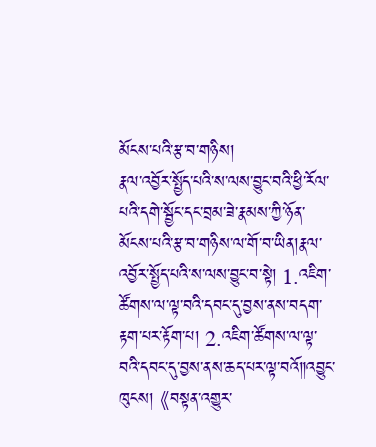མོངས་པའི་རྩ་བ་གཉིས།
རྣལ་འབྱོར་སྤྱོད་པའི་ས་ལས་བྱུང་བའི་ཕྱི་རོལ་པའི་དགེ་སྦྱོང་དང་བྲམ་ཟེ་རྣམས་ཀྱི་ཉོན་མོངས་པའི་རྩ་བ་གཉིས་ལ་གོ་བ་ཡིན།རྣལ་འབྱོར་སྤྱོད་པའི་ས་ལས་བྱུང་བ་སྟེ། 1.འཇིག་ཚོགས་ལ་ལྟ་བའི་དབང་དུ་བྱས་ནས་བདག་རྟག་པར་རྟོག་པ། 2.འཇིག་ཚོགས་ལ་ལྟ་བའི་དབང་དུ་བྱས་ནས་ཆད་པར་ལྟ་བའོ༎འབྱུང་ཁུངས། 《བསྟན་འགྱུར་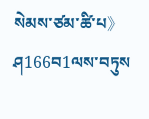སེམས་ཙམ་ཚི་པ》ཤ166བ1ལས་བཏུས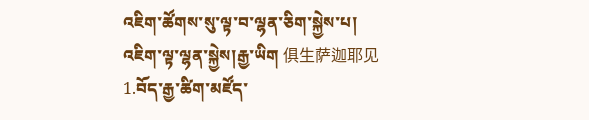འཇིག་ཚོགས་སུ་ལྟ་བ་ལྷན་ཅིག་སྐྱེས་པ།
འཇིག་ལྟ་ལྷན་སྐྱེས།རྒྱ་ཡིག 俱生萨迦耶见 1.བོད་རྒྱ་ཚིག་མཛོད་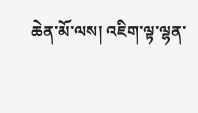ཆེན་མོ་ལས། འཇིག་ལྟ་ལྷན་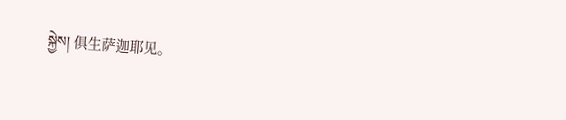སྐྱེས། 俱生萨迦耶见。